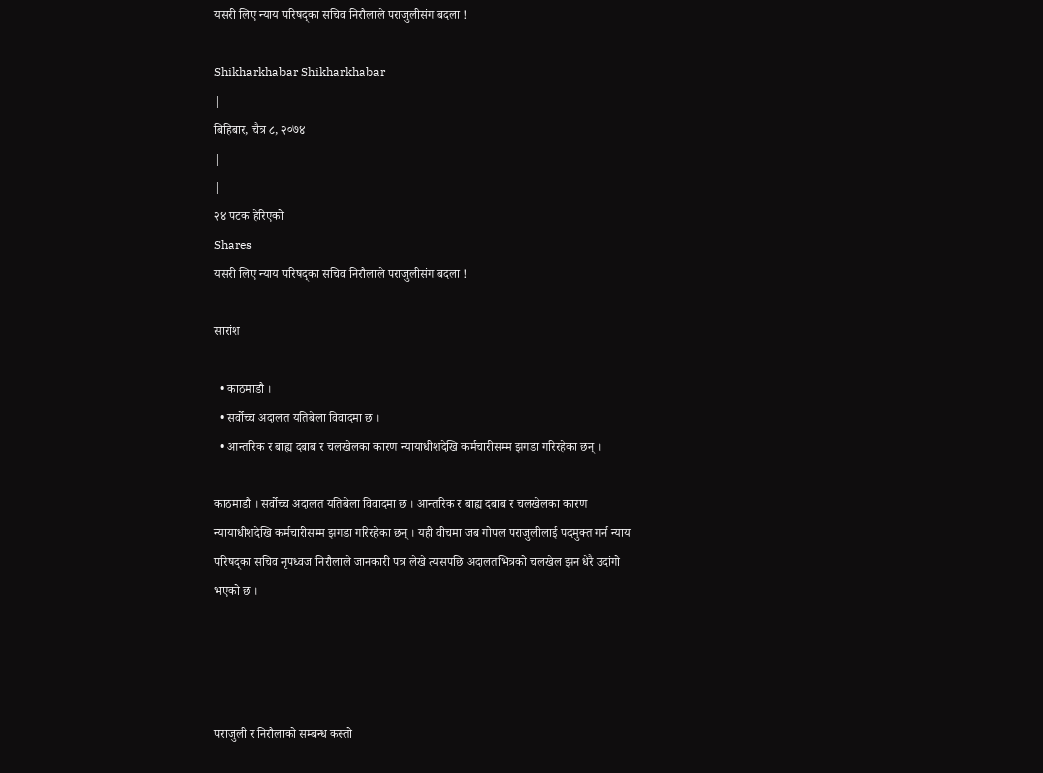यसरी लिए न्याय परिषद्का सचिव निरौलाले पराजुलीसंग बदला !

Shikharkhabar Shikharkhabar
|
बिहिबार, चैत्र ८, २०७४
|
|
२४ पटक हेरिएको
Shares
यसरी लिए न्याय परिषद्का सचिव निरौलाले पराजुलीसंग बदला !

सारांश

  • काठमाडौ ।
  • सर्वोच्च अदालत यतिबेला विवादमा छ ।
  • आन्तरिक र बाह्य दबाब र चलखेलका कारण न्यायाधीशदेखि कर्मचारीसम्म झगडा गरिरहेका छन् ।

काठमाडौ । सर्वोच्च अदालत यतिबेला विवादमा छ । आन्तरिक र बाह्य दबाब र चलखेलका कारण न्यायाधीशदेखि कर्मचारीसम्म झगडा गरिरहेका छन् । यही वीचमा जब गोपल पराजुलीलाई पदमुक्त गर्न न्याय परिषद्का सचिव नृपध्वज निरौलाले जानकारी पत्र लेखे त्यसपछि अदालतभित्रको चलखेल झन धेरै उदांगो भएको छ ।




पराजुली र निरौलाको सम्बन्ध कस्तो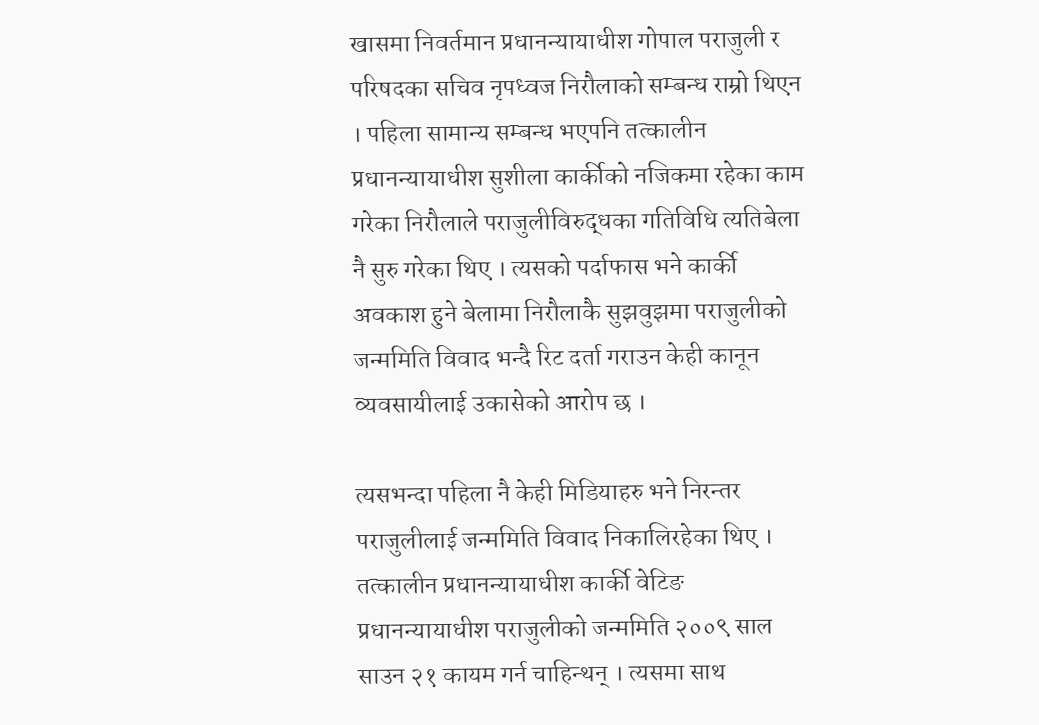खासमा निवर्तमान प्रधानन्यायाधीश गोपाल पराजुली र परिषदका सचिव नृपध्वज निरौलाको सम्बन्ध राम्रो थिएन । पहिला सामान्य सम्बन्ध भएपनि तत्कालीन प्रधानन्यायाधीश सुशीला कार्कीको नजिकमा रहेका काम गरेका निरौलाले पराजुलीविरुद्धका गतिविधि त्यतिबेला नै सुरु गरेका थिए । त्यसको पर्दाफास भने कार्की अवकाश हुने बेलामा निरौलाकै सुझवुझमा पराजुलीको जन्ममिति विवाद भन्दै रिट दर्ता गराउन केही कानून व्यवसायीलाई उकासेको आरोप छ ।

त्यसभन्दा पहिला नै केही मिडियाहरु भने निरन्तर पराजुलीलाई जन्ममिति विवाद निकालिरहेका थिए । तत्कालीन प्रधानन्यायाधीश कार्की वेटिङ प्रधानन्यायाधीश पराजुलीको जन्ममिति २००९ साल साउन २१ कायम गर्न चाहिन्थन् । त्यसमा साथ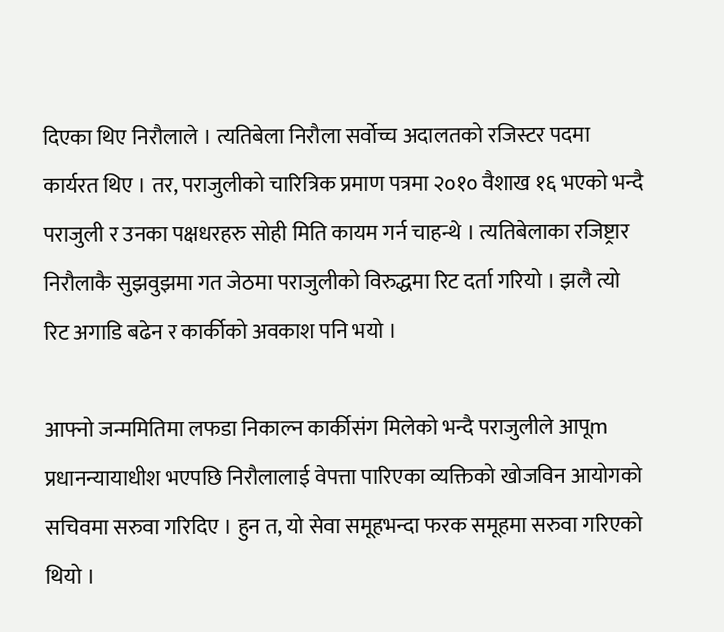दिएका थिए निरौलाले । त्यतिबेला निरौला सर्वोच्च अदालतको रजिस्टर पदमा कार्यरत थिए । तर, पराजुलीको चारित्रिक प्रमाण पत्रमा २०१० वैशाख १६ भएको भन्दै पराजुली र उनका पक्षधरहरु सोही मिति कायम गर्न चाहन्थे । त्यतिबेलाका रजिष्ट्रार निरौलाकै सुझवुझमा गत जेठमा पराजुलीको विरुद्धमा रिट दर्ता गरियो । झलै त्यो रिट अगाडि बढेन र कार्कीको अवकाश पनि भयो ।

आफ्नो जन्ममितिमा लफडा निकाल्न कार्कीसंग मिलेको भन्दै पराजुलीले आपूm प्रधानन्यायाधीश भएपछि निरौलालाई वेपत्ता पारिएका व्यक्तिको खोजविन आयोगको सचिवमा सरुवा गरिदिए । हुन त, यो सेवा समूहभन्दा फरक समूहमा सरुवा गरिएको थियो ।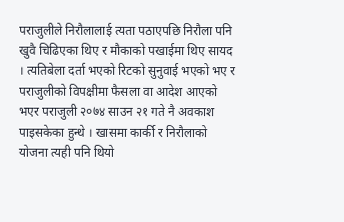पराजुलीले निरौलालाई त्यता पठाएपछि निरौला पनि खुवै चिढिएका थिए र मौकाको पखाईमा थिए सायद । त्यतिबेला दर्ता भएको रिटको सुनुवाई भएको भए र पराजुलीको विपक्षीमा फैसला वा आदेश आएको भएर पराजुली २०७४ साउन २१ गते नै अवकाश पाइसकेका हुन्थे । खासमा कार्की र निरौलाको योजना त्यही पनि थियो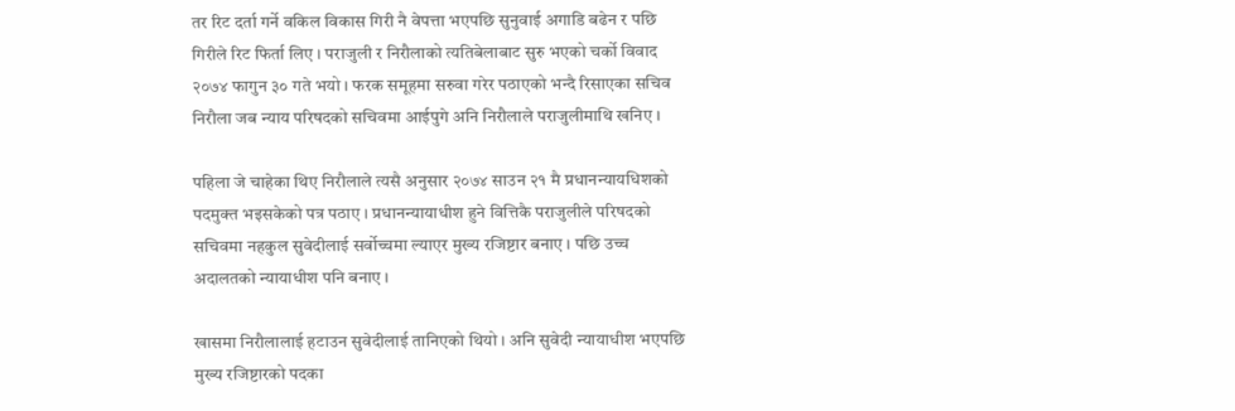तर रिट दर्ता गर्ने वकिल विकास गिरी नै वेपत्ता भएपछि सुनुवाई अगाडि बढेन र पछि गिरीले रिट फिर्ता लिए । पराजुली र निरौलाको त्यतिबेलाबाट सुरु भएको चर्को विवाद २०७४ फागुन ३० गते भयो । फरक समूहमा सरुवा गरेर पठाएको भन्दै रिसाएका सचिव निरौला जब न्याय परिषदको सचिवमा आईपुगे अनि निरौलाले पराजुलीमाथि खनिए ।

पहिला जे चाहेका थिए निरौलाले त्यसै अनुसार २०७४ साउन २१ मै प्रधानन्यायधिशको पदमुक्त भइसकेको पत्र पठाए । प्रधानन्यायाधीश हुने वित्तिकै पराजुलीले परिषदको सचिवमा नहकुल सुवेदीलाई सर्वोच्चमा ल्याएर मुख्य रजिष्टार बनाए । पछि उच्च अदालतको न्यायाधीश पनि बनाए ।

खासमा निरौलालाई हटाउन सुवेदीलाई तानिएको थियो । अनि सुवेदी न्यायाधीश भएपछि मुख्य रजिष्टारको पदका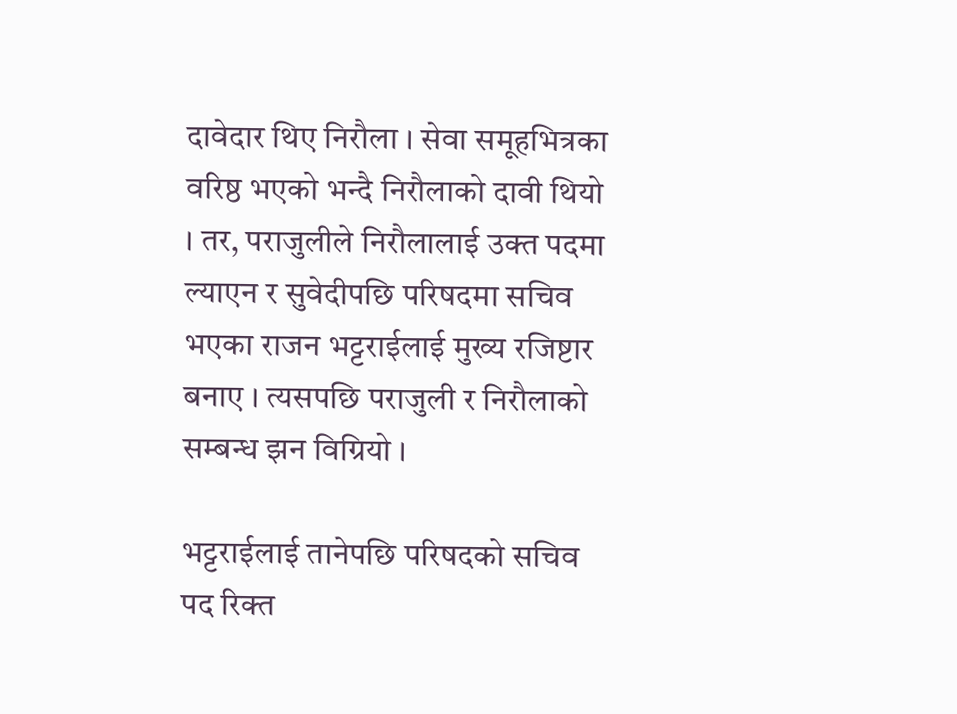दावेदार थिए निरौला । सेवा समूहभित्रका वरिष्ठ भएको भन्दै निरौलाको दावी थियो । तर, पराजुलीले निरौलालाई उक्त पदमा ल्याएन र सुवेदीपछि परिषदमा सचिव भएका राजन भट्टराईलाई मुख्य रजिष्टार बनाए । त्यसपछि पराजुली र निरौलाको सम्बन्ध झन विग्रियो ।

भट्टराईलाई तानेपछि परिषदको सचिव पद रिक्त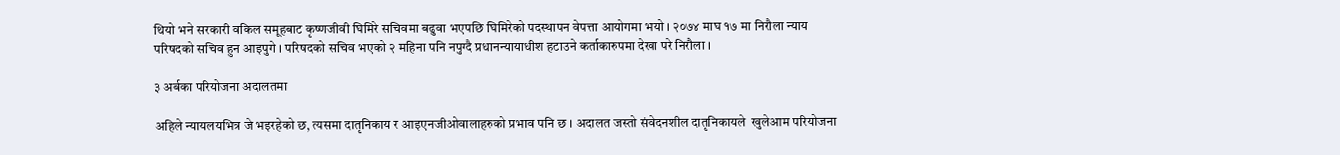थियो भने सरकारी वकिल समूहबाट कृष्णजीवी घिमिरे सचिवमा बढुवा भएपछि घिमिरेको पदस्थापन वेपत्ता आयोगमा भयो । २०७४ माघ १७ मा निरौला न्याय परिषदको सचिव हुन आइपुगे । परिषदको सचिव भएको २ महिना पनि नपुग्दै प्रधानन्यायाधीश हटाउने कर्ताकारुपमा देखा परे निरौला ।

३ अर्बका परियोजना अदालतमा

अहिले न्यायलयभित्र जे भइरहेको छ, त्यसमा दातृनिकाय र आइएनजीओवालाहरुको प्रभाव पनि छ । अदालत जस्तो संवेदनशील दातृनिकायले  खुलेआम परियोजना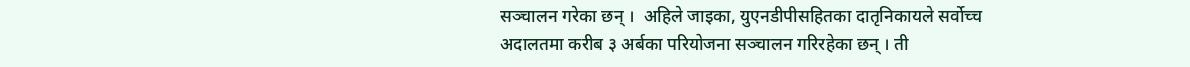सञ्चालन गरेका छन् ।  अहिले जाइका, युएनडीपीसहितका दातृनिकायले सर्वोच्च अदालतमा करीब ३ अर्बका परियोजना सञ्चालन गरिरहेका छन् । ती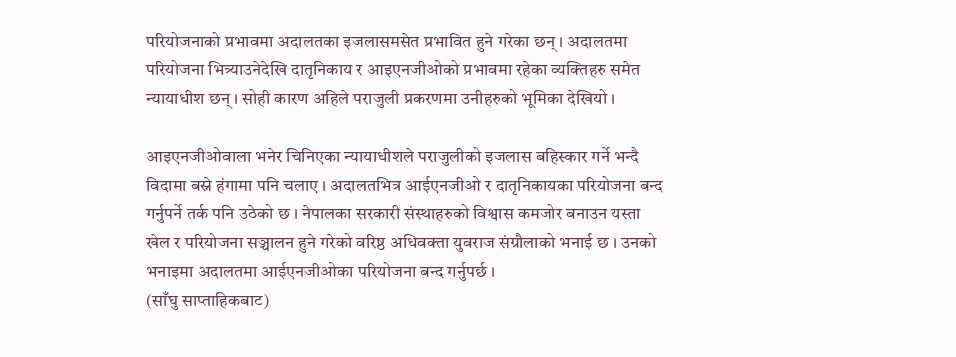परियोजनाको प्रभावमा अदालतका इजलासमसेत प्रभावित हुने गरेका छन् । अदालतमा परियोजना भित्र्याउनेदेखि दातृनिकाय र आइएनजीओको प्रभावमा रहेका व्यक्तिहरु समेत न्यायाधीश छन् । सोही कारण अहिले पराजुली प्रकरणमा उनीहरुको भूमिका देखियो ।

आइएनजीओवाला भनेर चिनिएका न्यायाधीशले पराजुलीको इजलास बहिस्कार गर्ने भन्दै विदामा बस्ने हंगामा पनि चलाए । अदालतभित्र आईएनजीओ र दातृनिकायका परियोजना बन्द गर्नुपर्ने तर्क पनि उठेको छ । नेपालका सरकारी संस्थाहरुको विश्वास कमजोर बनाउन यस्ता खेल र परियोजना सञ्चालन हुने गरेको वरिष्ठ अधिवक्ता युवराज संग्रौलाको भनाई छ । उनको भनाइमा अदालतमा आईएनजीओका परियोजना बन्द गर्नुपर्छ ।
(साँघु साप्ताहिकबाट)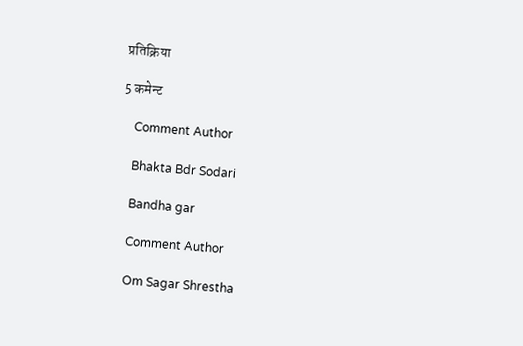प्रतिक्रिया

5 कमेन्ट

    Comment Author

    Bhakta Bdr Sodari

    Bandha gar

    Comment Author

    Om Sagar Shrestha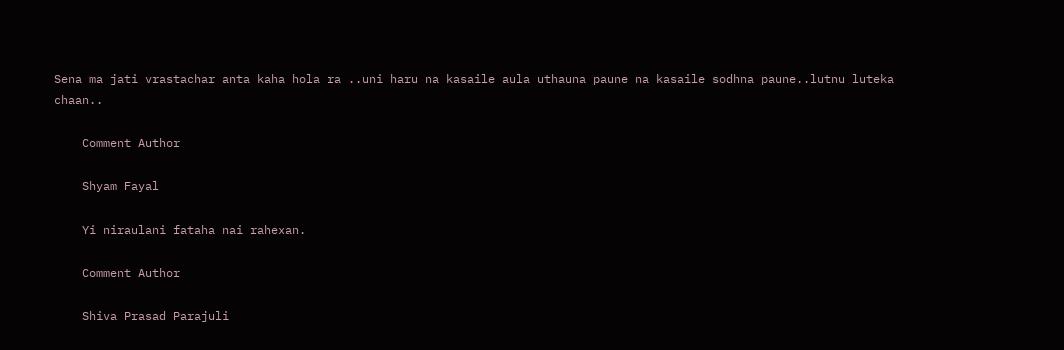Sena ma jati vrastachar anta kaha hola ra ..uni haru na kasaile aula uthauna paune na kasaile sodhna paune..lutnu luteka chaan..

    Comment Author

    Shyam Fayal

    Yi niraulani fataha nai rahexan.

    Comment Author

    Shiva Prasad Parajuli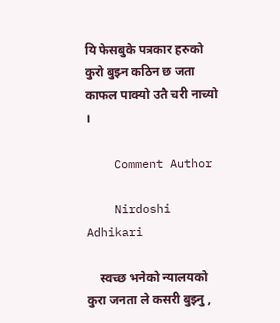यि फेसबुके पत्रकार हरुको कुरो बुझ्न कठिन छ जता काफल पाक्यो उतै चरी नाच्यो ।

    Comment Author

    Nirdoshi Adhikari

    स्वच्छ भनेको न्यालयको कुरा जनता ले कसरी बुझ्नु ,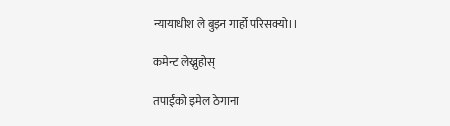न्यायाधीश ले बुझ्न गार्हो परिसक्यो।।

कमेन्ट लेख्नुहोस्

तपाईंको इमेल ठेगाना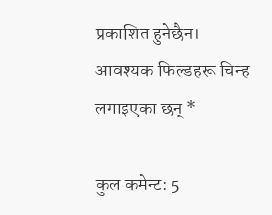प्रकाशित हुनेछैन। आवश्यक फिल्डहरू चिन्ह लगाइएका छन् *

कुल कमेन्ट: 5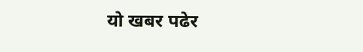यो खबर पढेर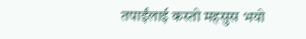तपाईंलाई कस्तो महसुस भयो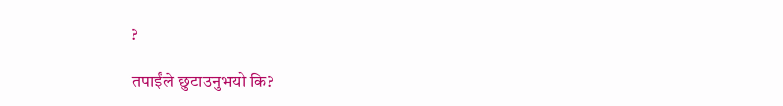?

तपाईंले छुटाउनुभयो कि?